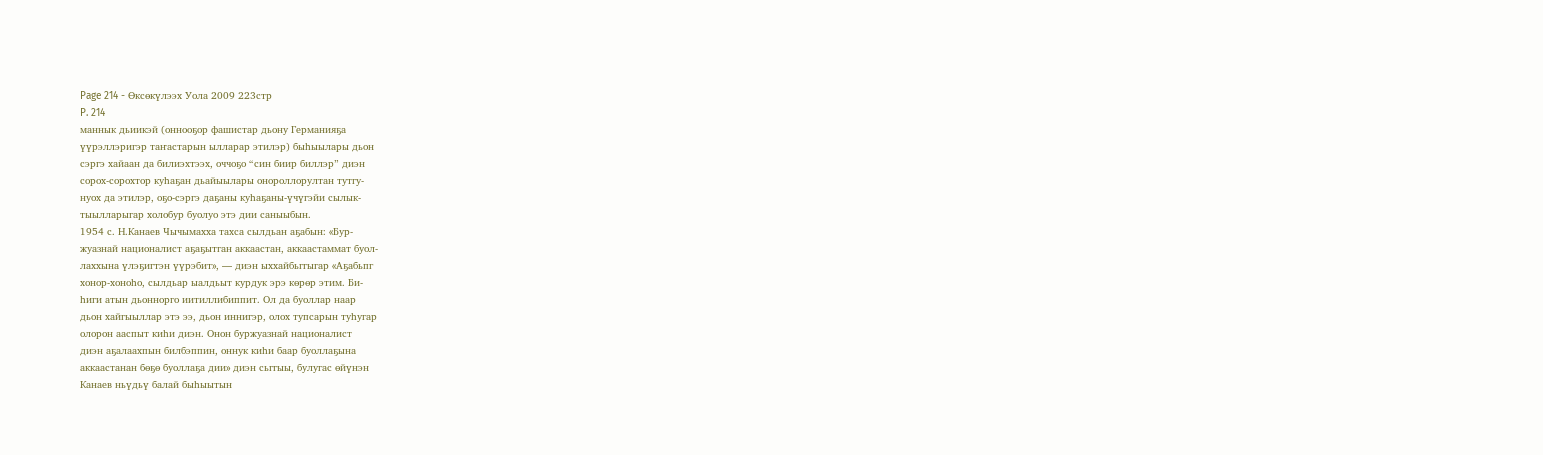Page 214 - Өксөкүлээх Уола 2009 223стр
P. 214
маннык дьиикэй (оннооҕор фашистар дьону Германияҕа
үүрэллэригэр таҥастарын ылларар этилэр) быһыылары дьон
сэргэ хайаан да билиэхтээх, оччоҕо “син биир биллэр” диэн
сорох-сорохтор куһаҕан дьайыылары онороллорултан тутгу-
нуох да этилэр, оҕо-сэргэ даҕаны куһаҕаны-үчүгэйи сылык-
тыылларыгар холобур буолуо этэ дии саныыбын.
1954 с. Н.Канаев Чычымахха тахса сылдьан аҕабын: «Бур-
жуазнай националист аҕаҕытган аккаастан, аккаастаммат буол-
лаххына үлэҕигтэн үүрэбит», — диэн ыххайбьггыгар «Аҕабьпг
хонор-хоноһо, сылдьар ыалдьыт курдук эрэ көрөр этим. Би-
һиги атын дьоннорго иитиллибиппит. Ол да буоллар наар
дьон хайгыыллар этэ ээ, дьон иннигэр, олох тупсарын туһугар
олорон ааспыт киһи диэн. Онон буржуазнай националист
диэн аҕалаахпын билбэппин, оннук киһи баар буоллаҕына
аккаастанан бөҕө буоллаҕа дии» диэн сьггыы, булугас өйүнэн
Канаев ньүдьү балай быһыытын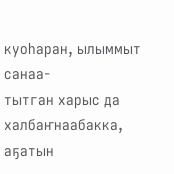куоһаран, ылыммыт санаа-
тытган харыс да халбаҥнаабакка, аҕатын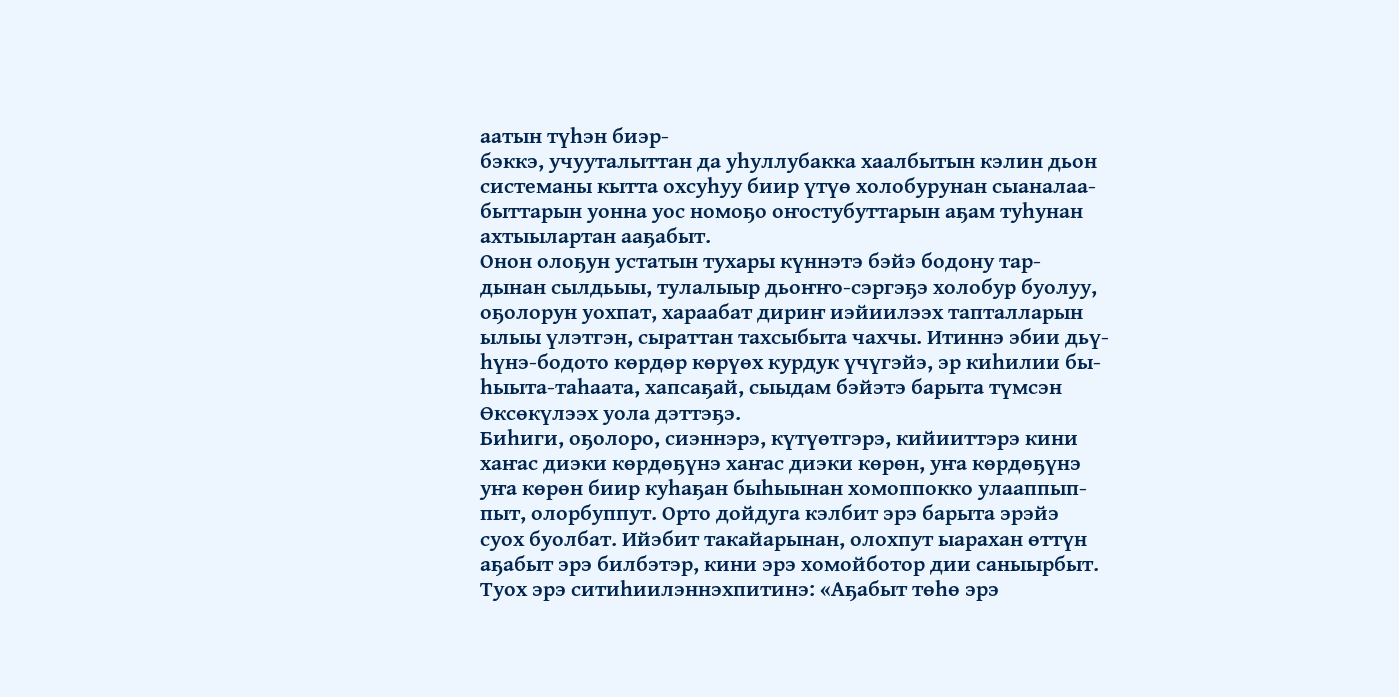аатын түһэн биэр-
бэккэ, учууталыттан да уһуллубакка хаалбытын кэлин дьон
системаны кытта охсуһуу биир үтүө холобурунан сыаналаа-
быттарын уонна уос номоҕо оҥостубуттарын аҕам туһунан
ахтыылартан ааҕабыт.
Онон олоҕун устатын тухары күннэтэ бэйэ бодону тар-
дынан сылдьыы, тулалыыр дьоҥҥо-сэргэҕэ холобур буолуу,
оҕолорун уохпат, хараабат дириҥ иэйиилээх тапталларын
ылыы үлэтгэн, сыраттан тахсыбыта чахчы. Итиннэ эбии дьү-
һүнэ-бодото көрдөр көрүөх курдук үчүгэйэ, эр киһилии бы-
һыыта-таһаата, хапсаҕай, сыыдам бэйэтэ барыта түмсэн
Өксөкүлээх уола дэттэҕэ.
Биһиги, оҕолоро, сиэннэрэ, күтүөтгэрэ, кийииттэрэ кини
хаҥас диэки көрдөҕүнэ хаҥас диэки көрөн, уҥа көрдөҕүнэ
уҥа көрөн биир куһаҕан быһыынан хомоппокко улааппып-
пыт, олорбуппут. Орто дойдуга кэлбит эрэ барыта эрэйэ
суох буолбат. Ийэбит такайарынан, олохпут ыарахан өттүн
аҕабыт эрэ билбэтэр, кини эрэ хомойботор дии саныырбыт.
Туох эрэ ситиһиилэннэхпитинэ: «Аҕабыт төһө эрэ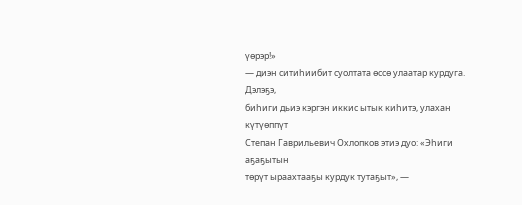үөрэр!»
— диэн ситиһиибит суолтата өссө улаатар курдуга. Дэлэҕэ,
биһиги дьиэ кэргэн иккис ытык киһитэ, улахан күтүөппүт
Степан Гаврильевич Охлопков этиэ дуо: «Эһиги аҕаҕытын
төрүт ыраахтааҕы курдук тутаҕыт», —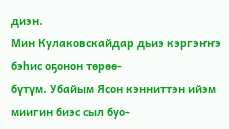диэн.
Мин Кулаковскайдар дьиэ кэргэҥҥэ бэһис оҕонон төрөө-
бүтүм. Убайым Ясон кэнниттэн ийэм миигин биэс сыл буо-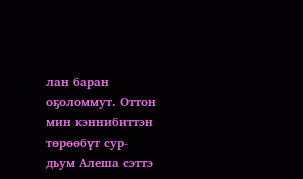лан баран оҕоломмут. Оттон мин кэннибиттэн төрөөбүт сур-
дьум Алеша сэттэ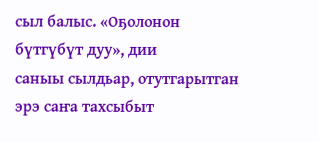сыл балыс. «Оҕолонон бүтгүбүт дуу», дии
саныы сылдьар, отутгарытган эрэ саҥа тахсыбыт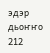эдэр дьоҥҥо
212